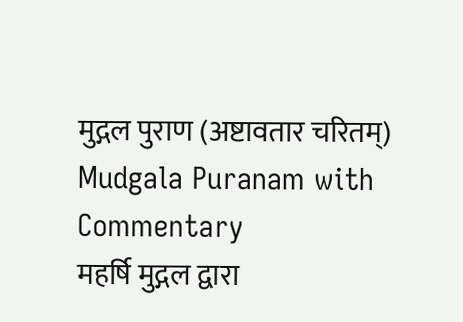मुद्गल पुराण (अष्टावतार चरितम्)
Mudgala Puranam with Commentary
महर्षि मुद्गल द्वारा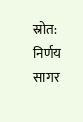स्रोत: निर्णय सागर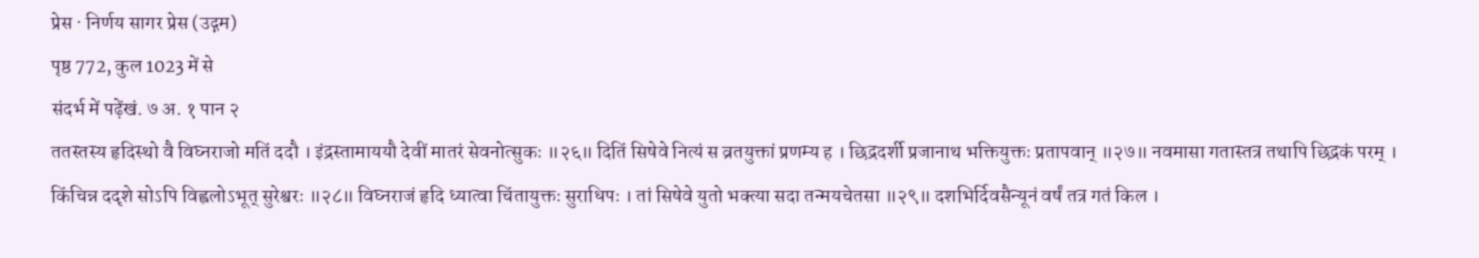प्रेस · निर्णय सागर प्रेस (उद्गम)
पृष्ठ 772, कुल 1023 में से
संदर्भ में पढ़ेंखं. ७ अ. १ पान २
ततस्तस्य हृदिस्थो वै विघ्नराजो मतिं ददौ । इंद्रस्तामाययौ देवीं मातरं सेवनोत्सुकः ॥२६॥ दितिं सिषेवे नित्यं स व्रतयुक्तां प्रणम्य ह । छिद्रदर्शी प्रजानाथ भक्तियुक्तः प्रतापवान् ॥२७॥ नवमासा गतास्तत्र तथापि छिद्रकं परम् । किंचिन्न ददृशे सोऽपि विह्वलोऽभूत् सुरेश्वरः ॥२८॥ विघ्नराजं हृदि ध्यात्वा चिंतायुक्तः सुराधिपः । तां सिषेवे युतो भक्त्या सदा तन्मयचेतसा ॥२९॥ दशभिर्दिवसैन्यूनं वर्षं तत्र गतं किल ।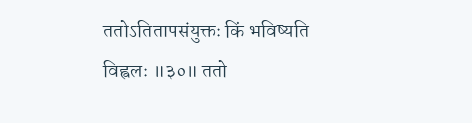ततोऽतितापसंयुक्तः किं भविष्यति विह्वलः ॥३०॥ ततो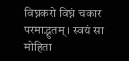विघ्नकरो विघ्नं चकार परमाद्भुतम् । स्वयं सा मोहिता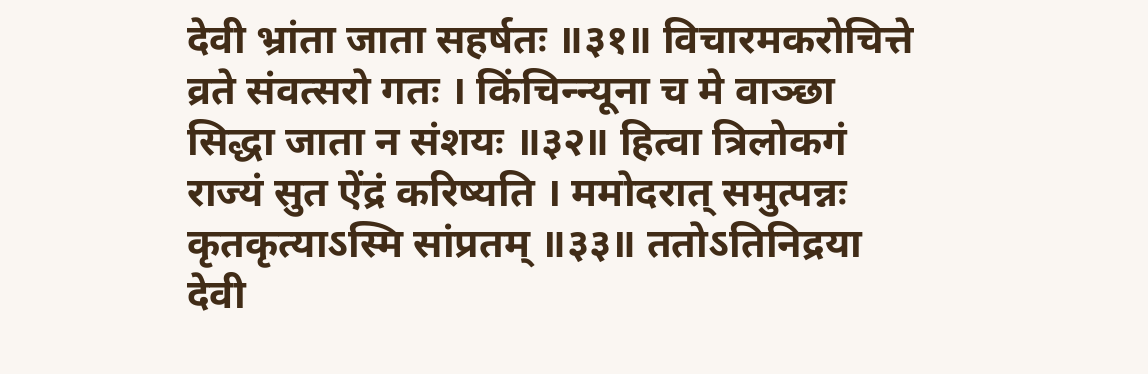देवी भ्रांता जाता सहर्षतः ॥३१॥ विचारमकरोचित्ते व्रते संवत्सरो गतः । किंचिन्न्यूना च मे वाञ्छा सिद्धा जाता न संशयः ॥३२॥ हित्वा त्रिलोकगं राज्यं सुत ऐंद्रं करिष्यति । ममोदरात् समुत्पन्नः कृतकृत्याऽस्मि सांप्रतम् ॥३३॥ ततोऽतिनिद्रया देवी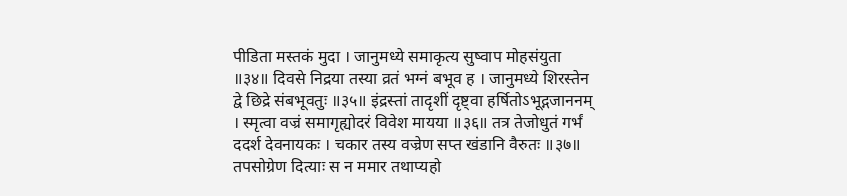पीडिता मस्तकं मुदा । जानुमध्ये समाकृत्य सुष्वाप मोहसंयुता ॥३४॥ दिवसे निद्रया तस्या व्रतं भग्नं बभूव ह । जानुमध्ये शिरस्तेन द्वे छिद्रे संबभूवतुः ॥३५॥ इंद्रस्तां तादृशीं दृष्ट्वा हर्षितोऽभूद्गजाननम् । स्मृत्वा वज्रं समागृह्योदरं विवेश मायया ॥३६॥ तत्र तेजोधुतं गर्भं ददर्श देवनायकः । चकार तस्य वज्रेण सप्त खंडानि वैरुतः ॥३७॥ तपसोग्रेण दित्याः स न ममार तथाप्यहो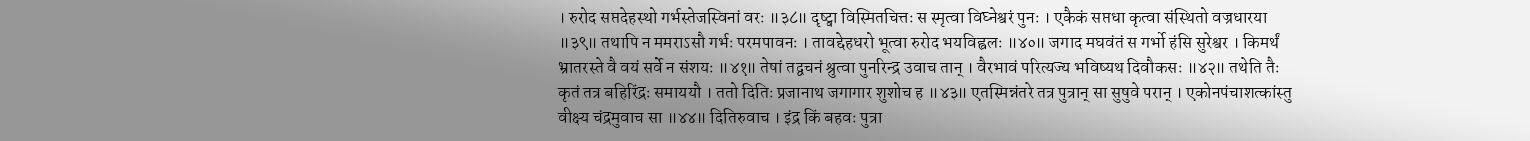। रुरोद सप्तदेहस्थो गर्भस्तेजस्विनां वरः ॥३८॥ दृष्ट्वा विस्मितचित्तः स स्मृत्वा विघ्नेश्वरं पुनः । एकैकं सप्तधा कृत्वा संस्थितो वज्रधारया ॥३९॥ तथापि न ममराऽसौ गर्भः परमपावनः । तावद्देहधरो भूत्वा रुरोद भयविह्वलः ॥४०॥ जगाद मघवंतं स गर्भो हंसि सुरेश्वर । किमर्थं भ्रातरस्ते वै वयं सर्वे न संशयः ॥४१॥ तेषां तद्वचनं श्रुत्वा पुनरिन्द्र उवाच तान् । वैरभावं परित्यज्य भविष्यथ दिवौकसः ॥४२॥ तथेति तैः कृतं तत्र बहिरिंद्रः समाययौ । ततो दितिः प्रजानाथ जगागार शुशोच ह ॥४३॥ एतस्मिन्नंतरे तत्र पुत्रान् सा सुषुवे परान् । एकोनपंचाशत्कांस्तु वीक्ष्य चंद्रमुवाच सा ॥४४॥ दितिरुवाच । इंद्र किं बहवः पुत्रा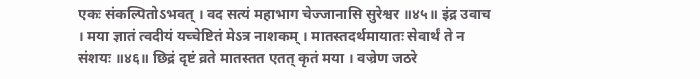एकः संकल्पितोऽभवत् । वद सत्यं महाभाग चेज्जानासि सुरेश्वर ॥४५॥ इंद्र उवाच । मया ज्ञातं त्वदीयं यच्चेष्टितं मेऽत्र नाशकम् । मातस्तदर्थमायातः सेवार्थं ते न संशयः ॥४६॥ छिद्रं दृष्टं व्रते मातस्तत एतत् कृतं मया । वज्रेण जठरे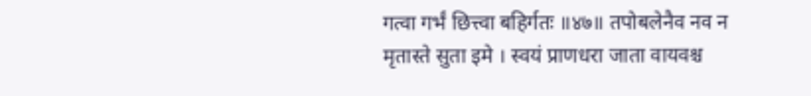गत्वा गर्भं छित्त्वा बहिर्गतः ॥४७॥ तपोबलेनैव नव न मृतास्ते सुता इमे । स्वयं प्राणधरा जाता वायवश्च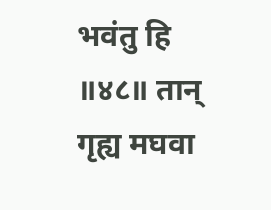भवंतु हि ॥४८॥ तान् गृह्य मघवा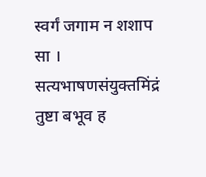स्वर्गं जगाम न शशाप सा । सत्यभाषणसंयुक्तमिंद्रं तुष्टा बभूव ह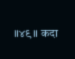॥४९॥ कदा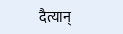दैत्यान्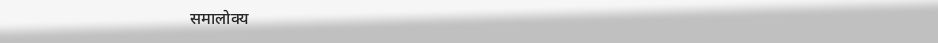समालोक्य